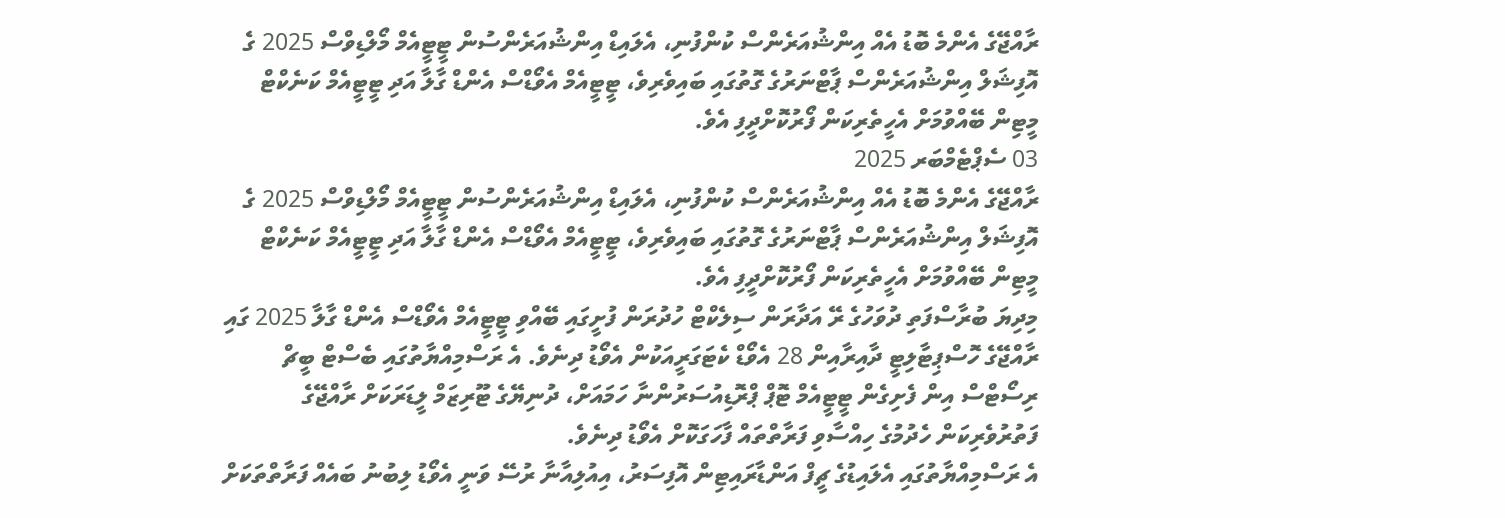ރާއްޖޭގެ އެންމެ ބޮޑު އެއް އިންޝުއަރެންސް ކުންފުނި، އެލައިޑް އިންޝުއަރެންސުން ޓީޓީއެމް މޯލްޑިވްސް 2025 ގެ އޮފިޝަލް އިންޝުއަރެންސް ޕާޓްނަރުގެ ގޮތުގައި ބައިވެރިވެ، ޓީޓީއެމް އެވޯޑްސް އެންޑް ގާލާ އަދި ޓީޓީއެމް ކަނެކްޓް މީޓިން ބޭއްވުމަށް އެހީތެރިކަން ފޯރުކޮށްދީފި އެވެ.
03 ސެޕްޓެމްބަރ 2025
ރާއްޖޭގެ އެންމެ ބޮޑު އެއް އިންޝުއަރެންސް ކުންފުނި، އެލައިޑް އިންޝުއަރެންސުން ޓީޓީއެމް މޯލްޑިވްސް 2025 ގެ އޮފިޝަލް އިންޝުއަރެންސް ޕާޓްނަރުގެ ގޮތުގައި ބައިވެރިވެ، ޓީޓީއެމް އެވޯޑްސް އެންޑް ގާލާ އަދި ޓީޓީއެމް ކަނެކްޓް މީޓިން ބޭއްވުމަށް އެހީތެރިކަން ފޯރުކޮށްދީފި އެވެ.
މިދިޔަ ބުރާސްފަތި ދުވަހުގެ ރޭ އަދާރަން ސިލެކްޓް ހުދުރަން ފުށީގައި ބޭއްވި ޓީޓީއެމް އެވޯޑްސް އެންޑް ގާލާ 2025 ގައި ރާއްޖޭގެ ހޮސްޕިޓާލިޓީ ދާއިރާއިން 28 އެވޯޑް ކެޓަގަރީއަކުން އެވޯޑު ދިނެވެ. އެ ރަސްމިއްޔާތުގައި ބެސްޓް ބީޗް ރިސޯޓްސް އިން ފެށިގެން ޓީޓީއެމް ޓޮޕް ޕްރޮޑިއުސަރުންނާ ހަމައަށް، ދުނިޔޭގެ ޓޫރިޒަމް ލީޑަރަކަށް ރާއްޖޭގެ ފަތުރުވެރިކަން ހެދުމުގެ ހިއްސާވި ފަރާތްތައް ފާހަގަކޮށް އެވޯޑު ދިނެވެ.
އެ ރަސްމިއްޔާތުގައި އެލައިޑުގެ ޗީފް އަންޑާރައިޓިން އޮފިސަރު، އިއުލިއާނާ ރުސޭ ވަނީ އެވޯޑު ލިބުނު ބައެއް ފަރާތްތަކަށް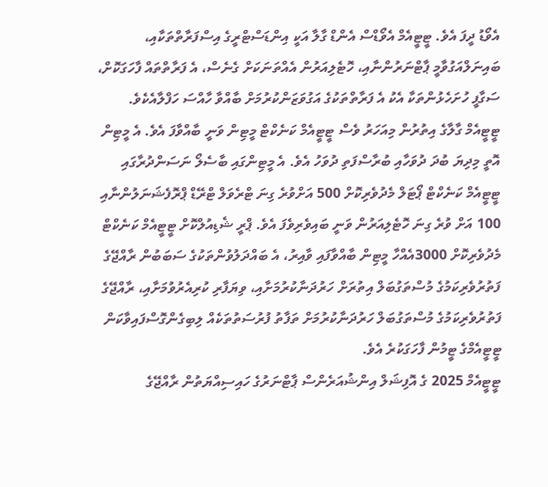އެވޯޑު ދީފަ އެވެ. ޓީޓީއެމް އެވޯޑްސް އެންޑް ގާލާ އަކީ އިންޑަސްޓްރީގެ އިސްފަރާތްތަކާއި، ބައިނަލްއަގުވާމީ ޕާޓްނަރުންނާއި، ހޮޓެލިއަރުން އެއްތަނަކަށް ގެނެސް، އެ ފަރާތްތައް ފާހަގަކޮށް، ސަގާފީ ހުށަހެޅުންތަކާ އެކު އެ ފަރާތްތަކުގެ އަގުވަޒަންކުރުމަށް ބާއްވާ ހާއްސަ ހަފްލާއެކެވެ.
ޓީޓީއެމް ގާލާގެ އިތުރުން މިއަހަރު ވެސް ޓީޓީއެމް ކަނެކްޓް މީޓިން ވަނީ ބާއްވާފަ އެވެ. އެ މީޓިން އޮތީ މިދިޔަ ބުދަ ދުވަހާއި ބުރާސްފަތި ދުވަހު އެވެ. އެ މީޓިންގައި ބާސެލޯ ނަސަންދުރާގައި ޓީޓީއެމް ކަނެކްޓް ޕޯޓަލް މެދުވެރިކޮށް 500 އަށްވުރެ ގިނަ ޓްރެވަލް ޓްރޭޑް ޕްރޮފެޝަނަލުންނާއި 100 އަށް ވުރެ ގިނަ ހޮޓެލިއަރުން ވަނީ ބައިވެރިވެފަ އެވެ. ޕްރީ ޝެޑިއުލްކޮށް ޓީޓީއެމް ކަނެކްޓް މެދުވެރިކޮށް 3000އެއްހާ މީޓިން ބާއްވާފައި ވާއިރު، އެ ބައްދަލުވުންތަކުގެ ސަބަބުން ރާއްޖޭގެ ފަތުރުވެރިކަމުގެ މުސްތަގުބަލް އިތުރަށް ހަރުދަނާކުރުމަށާއި، ވިޔަފާރި ކުރިއެރުވުމަށާއި، ރާއްޖޭގެ ފަތުރުވެރިކަމުގެ މުސްތަގުބަލް ހަރުދަނާކުރުމަށް ތަފާތު ފުރުސަތުތަކެއް ލިބިގެންގޮސްފައިވާކަން ޓީޓީއެމްގެ ޓީމުން ފާހަގަކުރެ އެވެ.
ޓީޓީއެމް 2025 ގެ އޮފިޝަލް އިންޝުއަރެންސް ޕާޓްނަރުގެ ހައިސިއްޔަތުން ރާއްޖޭގެ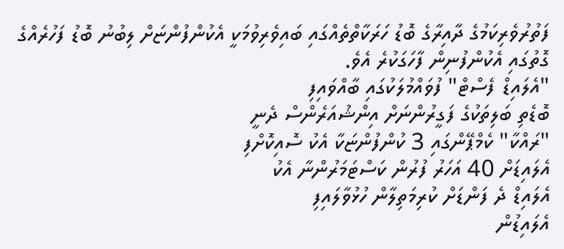ފަތުރުވެރިކަމުގެ ދާއިރާގެ ބޮޑު ހަރަކާތްތެއްގައި ބައިވެރިވުމަކީ އެކުންފުންޏަށް ލިބުނު ބޮޑު ފަހުރެއްގެ ގޮތުގައި އެކުންފުނިން ފާހަގަކުރެ އެވެ.
"އެލައިޑް ފެސްޓް" ފުވައްމުލަކުގައި ބާއްވައިފި
ބޮޑެތި ބަލިތަކުގެ ފަގީރުންނަށް އިންޝުއަރެންސް ދެނީ
"ރައްކާ" ކެމްޕޭންގައި 3 ކުންފުންޏަކާ އެކު ސޮއިކޮށްފި
އެލައިޑަށް 40 އަހަރު ފުރުން ކަސްޓަމަރުންނާ އެކު
އެލައިޑް ދެ ފަންޑަށް ކުރިމަތިލާން ހުޅުވާލައިފި
އެލައިޑުން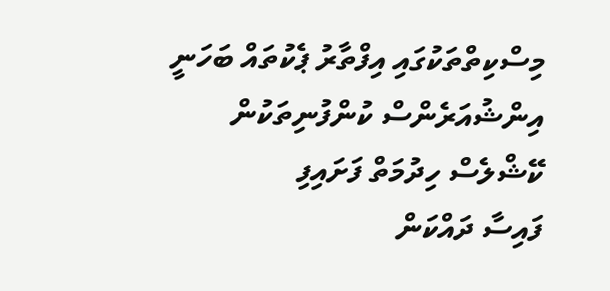މިސްކިތްތަކުގައި އިފްތާރު ޕެކުތައް ބަހަނީ
އިންޝުއަރެންސް ކުންފުނިތަކުން ކޭޝްލެސް ހިދުމަތް ފަށައިފި
ފައިސާ ދައްކަން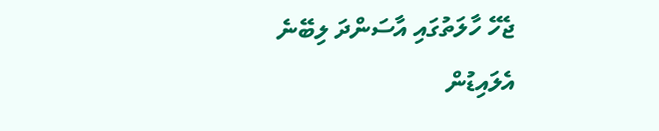ޖެހޭ ހާލަތުގައި އާސަންދަ ލިބޭނެ
އެލައިޑުން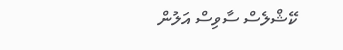ކޭޝްލެސް ސާވިސް އަލުން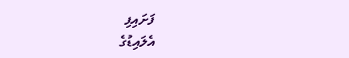ފަށައިފި
އެލައިޑުގެ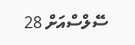ސޭލްސްއަށް 28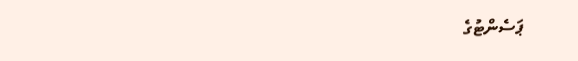ޕަސެންޓުގެ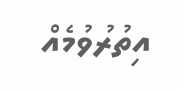އިތުރުވުމެއް